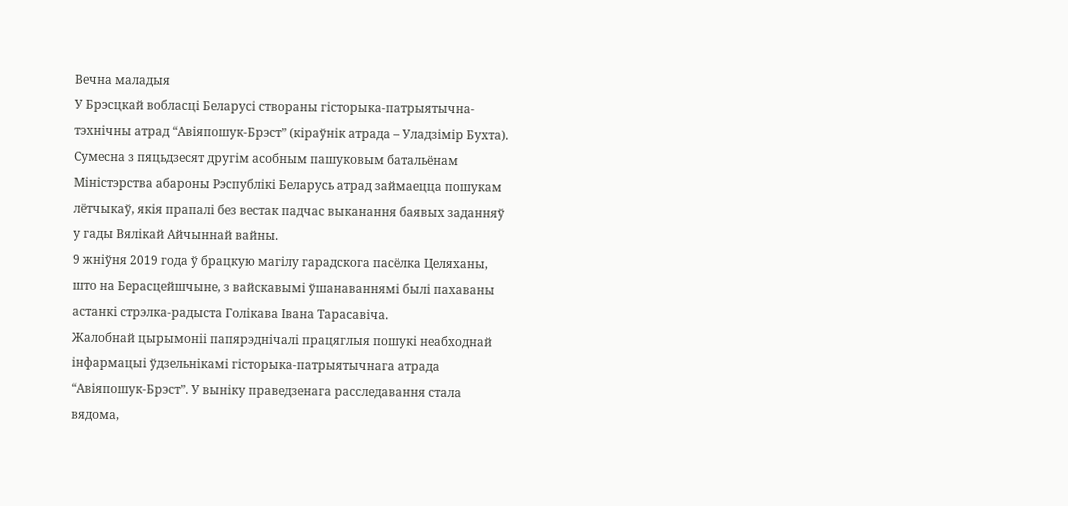Вечна маладыя
У Брэсцкай вобласці Беларусі створаны гісторыка-патрыятычна-тэхнічны атрад “Авіяпошук-Брэст” (кіраўнік атрада – Уладзімір Бухта). Сумесна з пяцьдзесят другім асобным пашуковым батальёнам Міністэрства абароны Рэспублікі Беларусь атрад займаецца пошукам лётчыкаў, якія прапалі без вестак падчас выканання баявых заданняў у гады Вялікай Айчыннай вайны.
9 жніўня 2019 года ў брацкую магілу гарадскога пасёлка Целяханы, што на Берасцейшчыне, з вайскавымі ўшанаваннямі былі пахаваны астанкі стрэлка-радыста Голікава Івана Тарасавіча.
Жалобнай цырымоніі папярэднічалі працяглыя пошукі неабходнай інфармацыі ўдзельнікамі гісторыка-патрыятычнага атрада “Авіяпошук-Брэст”. У выніку праведзенага расследавання стала вядома,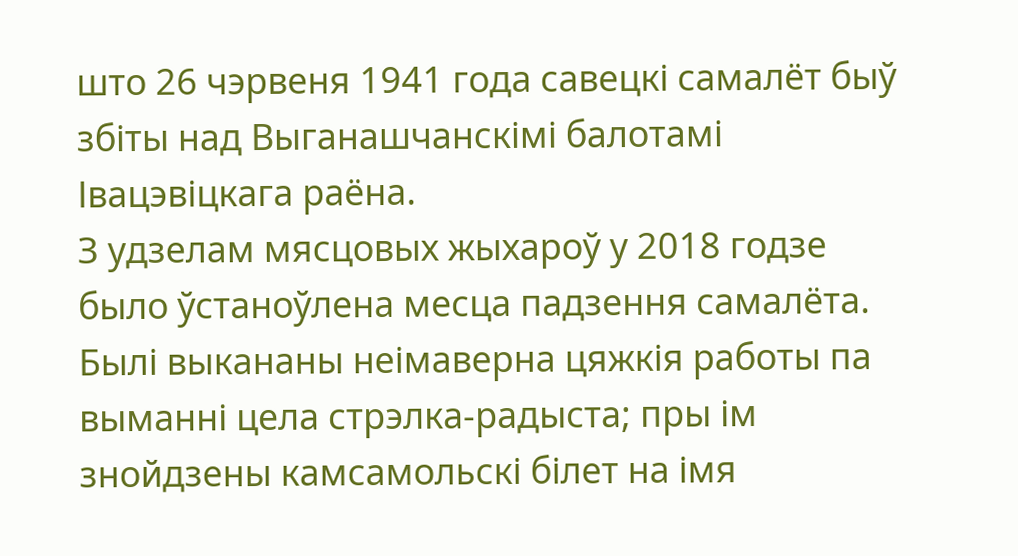што 26 чэрвеня 1941 года савецкі самалёт быў збіты над Выганашчанскімі балотамі Івацэвіцкага раёна.
З удзелам мясцовых жыхароў у 2018 годзе было ўстаноўлена месца падзення самалёта. Былі выкананы неімаверна цяжкія работы па выманні цела стрэлка-радыста; пры ім знойдзены камсамольскі білет на імя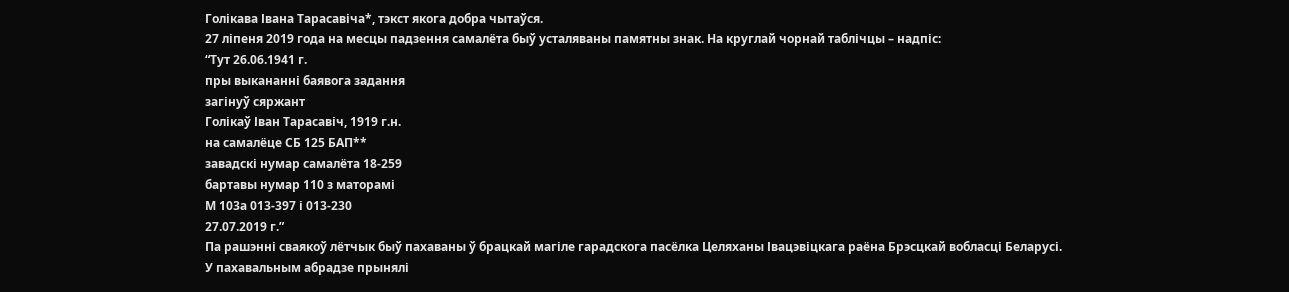Голікава Івана Тарасавіча*, тэкст якога добра чытаўся.
27 ліпеня 2019 года на месцы падзення самалёта быў усталяваны памятны знак. На круглай чорнай таблічцы – надпіс:
“Тут 26.06.1941 г.
пры выкананні баявога задання
загінуў сяржант
Голікаў Іван Тарасавіч, 1919 г.н.
на самалёце СБ 125 БАП**
завадскі нумар самалёта 18-259
бартавы нумар 110 з маторамі
М 103а 013-397 і 013-230
27.07.2019 г.”
Па рашэнні сваякоў лётчык быў пахаваны ў брацкай магіле гарадскога пасёлка Целяханы Івацэвіцкага раёна Брэсцкай вобласці Беларусі.
У пахавальным абрадзе прынялі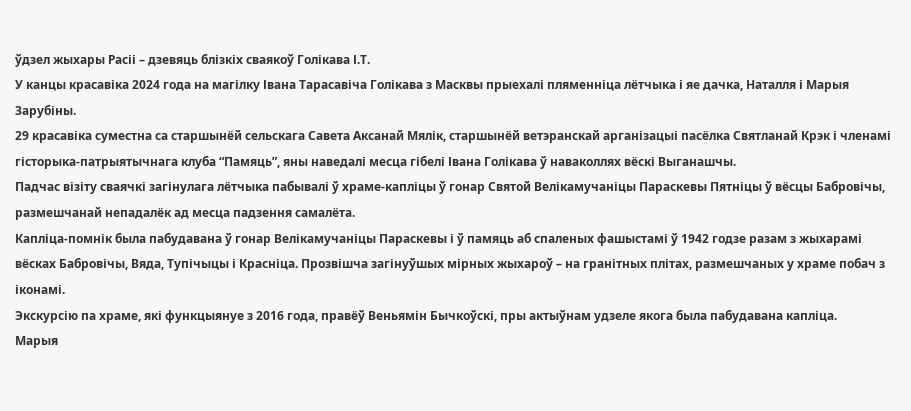ўдзел жыхары Расіі – дзевяць блізкіх сваякоў Голікава І.Т.
У канцы красавіка 2024 года на магілку Івана Тарасавіча Голікава з Масквы прыехалі пляменніца лётчыка і яе дачка, Наталля і Марыя Зарубіны.
29 красавіка суместна са старшынёй сельскага Савета Аксанай Мялік, старшынёй ветэранскай арганізацыі пасёлка Святланай Крэк і членамі гісторыка-патрыятычнага клуба “Памяць”, яны наведалі месца гібелі Івана Голікава ў наваколлях вёскі Выганашчы.
Падчас візіту сваячкі загінулага лётчыка пабывалі ў храме-капліцы ў гонар Святой Велікамучаніцы Параскевы Пятніцы ў вёсцы Бабровічы, размешчанай непадалёк ад месца падзення самалёта.
Капліца-помнік была пабудавана ў гонар Велікамучаніцы Параскевы і ў памяць аб спаленых фашыстамі ў 1942 годзе разам з жыхарамі вёсках Бабровічы, Вяда, Тупічыцы і Красніца. Прозвішча загінуўшых мірных жыхароў – на гранітных плітах, размешчаных у храме побач з іконамі.
Экскурсію па храме, які функцыянуе з 2016 года, правёў Веньямін Бычкоўскі, пры актыўнам удзеле якога была пабудавана капліца.
Марыя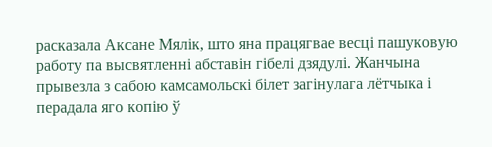расказала Аксане Мялік, што яна працягвае весці пашуковую работу па высвятленні абставін гібелі дзядулі. Жанчына прывезла з сабою камсамольскі білет загінулага лётчыка і перадала яго копію ў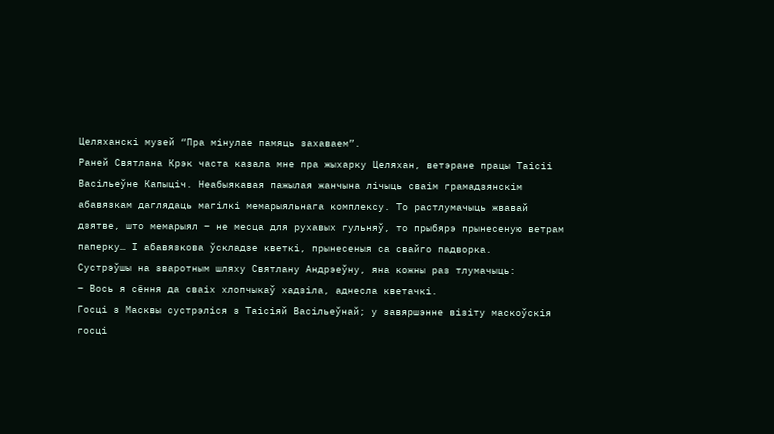Целяханскі музей “Пра мінулае памяць захаваем”.
Раней Святлана Крэк часта казала мне пра жыхарку Целяхан, ветэране працы Таісіі Васільеўне Капыціч. Неабыякавая пажылая жанчына лічыць сваім грамадзянскім абавязкам даглядаць магілкі мемарыяльнага комплексу. То растлумачыць жвавай дзятве, што мемарыял – не месца для рухавых гульняў, то прыбярэ прынесеную ветрам паперку… І абавязкова ўскладзе кветкі, прынесеныя са свайго падворка.
Сустрэўшы на зваротным шляху Святлану Андрэеўну, яна кожны раз тлумачыць:
– Вось я сёння да сваіх хлопчыкаў хадзіла, аднесла кветачкі.
Госці з Масквы сустрэліся з Таісіяй Васільеўнай; у завяршэнне візіту маскоўскія госці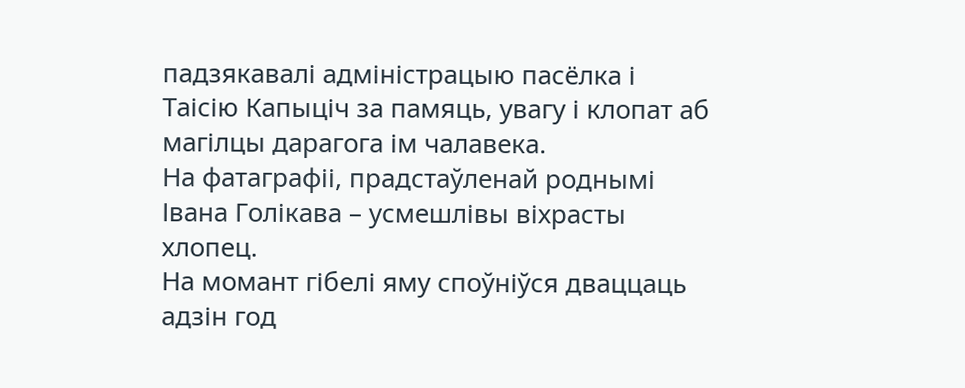падзякавалі адміністрацыю пасёлка і Таісію Капыціч за памяць, увагу і клопат аб магілцы дарагога ім чалавека.
На фатаграфіі, прадстаўленай роднымі Івана Голікава – усмешлівы віхрасты хлопец.
На момант гібелі яму споўніўся дваццаць адзін год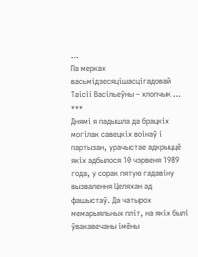…
Па мерках васьмідзесяцішасцігадовай Таісіі Васільеўны – хлопчык …
***
Днямі я падышла да брацкіх могілак савецкіх воінаў і партызан, урачыстае адкрыццё якіх адбылося 10 чэрвеня 1989 года, у сорак пятую гадавіну вызвалення Целяхан ад фашыстаў. Да чатырох мемарыяльных пліт, на якіх былі ўвакавечаны імёны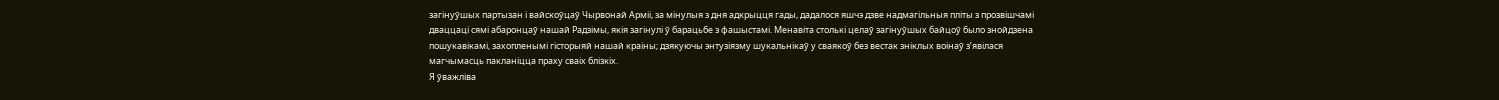загінуўшых партызан і вайскоўцаў Чырвонай Арміі, за мінулыя з дня адкрыцця гады, дадалося яшчэ дзве надмагільныя пліты з прозвішчамі дваццаці сямі абаронцаў нашай Радзімы, якія загінулі ў барацьбе з фашыстамі. Менавіта столькі целаў загінуўшых байцоў было знойдзена пошукавікамі, захопленымі гісторыяй нашай краіны; дзякуючы энтузіязму шукальнікаў у сваякоў без вестак зніклых воінаў з’явілася магчымасць пакланіцца праху сваіх блізкіх.
Я ўважліва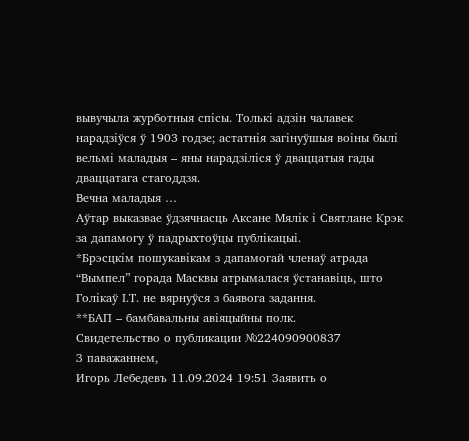вывучыла журботныя спісы. Толькі адзін чалавек нарадзіўся ў 1903 годзе; астатнія загінуўшыя воіны былі вельмі маладыя – яны нарадзіліся ў дваццатыя гады дваццатага стагоддзя.
Вечна маладыя …
Аўтар выказвае ўдзячнасць Аксане Мялік і Святлане Крэк за дапамогу ў падрыхтоўцы публікацыі.
*Брэсцкім пошукавікам з дапамогай членаў атрада “Вымпел” горада Масквы атрымалася ўстанавіць, што Голікаў І.Т. не вярнуўся з баявога задання.
**БАП – бамбавальны авіяцыйны полк.
Свидетельство о публикации №224090900837
З паважаннем,
Игорь Лебедевъ 11.09.2024 19:51 Заявить о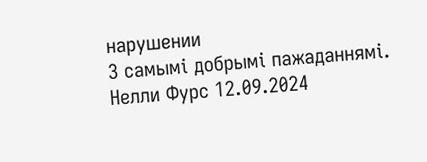нарушении
З самымі добрымі пажаданнямі.
Нелли Фурс 12.09.2024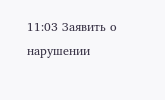11:03 Заявить о нарушении